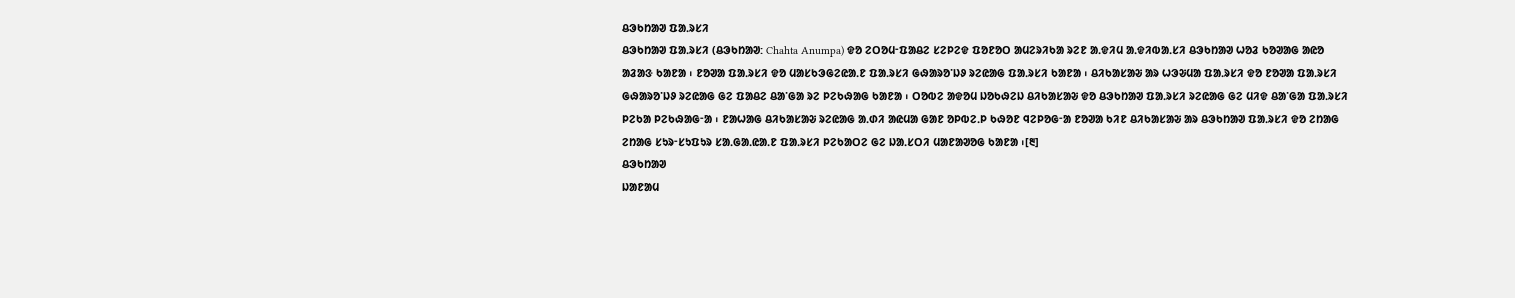ᱪᱳᱠᱴᱟᱣ ᱯᱟᱹᱨᱥᱤ
ᱪᱳᱠᱴᱟᱣ ᱯᱟᱹᱨᱥᱤ (ᱪᱳᱠᱴᱟᱣ: Chahta Anumpa) ᱫᱚ ᱮᱛᱚᱢᱼᱯᱟᱪᱮ ᱥᱮᱞᱮᱫ ᱯᱚᱱᱚᱛ ᱟᱢᱮᱨᱤᱠᱟ ᱨᱮᱱ ᱟᱹᱫᱤᱢ ᱟᱹᱫᱤᱵᱟᱹᱥᱤ ᱪᱳᱠᱴᱟᱣ ᱦᱚᱲ ᱠᱚᱣᱟᱜ ᱟᱭᱚ ᱟᱲᱟᱝ ᱠᱟᱱᱟ ᱾ ᱱᱚᱣᱟ ᱯᱟᱹᱨᱥᱤ ᱫᱚ ᱢᱟᱥᱠᱳᱜᱮᱭᱟᱹᱱ ᱯᱟᱹᱨᱥᱤ ᱜᱷᱟᱨᱚᱸᱡᱽ ᱨᱮᱭᱟᱜ ᱯᱟᱹᱨᱥᱤ ᱠᱟᱱᱟ ᱾ ᱪᱤᱠᱟᱥᱟᱶ ᱟᱨ ᱦᱳᱶᱢᱟ ᱯᱟᱹᱨᱥᱤ ᱫᱚ ᱱᱚᱣᱟ ᱯᱟᱹᱨᱥᱤ ᱜᱷᱟᱨᱚᱸᱡᱽ ᱨᱮᱭᱟᱜ ᱜᱮ ᱯᱟᱪᱮ ᱪᱟᱸᱜᱟ ᱨᱮ ᱞᱮᱠᱷᱟᱜ ᱠᱟᱱᱟ ᱾ ᱛᱚᱵᱮ ᱟᱫᱚᱢ ᱡᱚᱠᱷᱮᱡ ᱪᱤᱠᱟᱥᱟᱶ ᱫᱚ ᱪᱳᱠᱴᱟᱣ ᱯᱟᱹᱨᱥᱤ ᱨᱮᱭᱟᱜ ᱜᱮ ᱢᱤᱫ ᱪᱟᱸᱜᱟ ᱯᱟᱹᱨᱥᱤ ᱞᱮᱠᱟ ᱞᱮᱠᱷᱟᱜᱼᱟ ᱾ ᱱᱟᱦᱟᱜ ᱪᱤᱠᱟᱥᱟᱶ ᱨᱮᱭᱟᱜ ᱟᱹᱰᱤ ᱟᱭᱢᱟ ᱜᱟᱱ ᱚᱞᱵᱮᱹᱞ ᱠᱷᱚᱱ ᱧᱮᱞᱚᱜᱼᱟ ᱱᱚᱣᱟ ᱠᱤᱱ ᱪᱤᱠᱟᱥᱟᱶ ᱟᱨ ᱪᱳᱠᱴᱟᱣ ᱯᱟᱹᱨᱥᱤ ᱫᱚ ᱮᱴᱟᱜ ᱮᱴᱟᱜ ᱥᱩᱨᱼᱥᱩᱯᱩᱨ ᱥᱟᱹᱜᱟᱹᱭᱟᱹᱱ ᱯᱟᱹᱨᱥᱤ ᱞᱮᱠᱟᱛᱮ ᱜᱮ ᱡᱟᱹᱥᱛᱤ ᱢᱟᱱᱟᱣᱚᱜ ᱠᱟᱱᱟ ᱾[᱓]
ᱪᱳᱠᱴᱟᱣ
ᱡᱟᱱᱟᱢ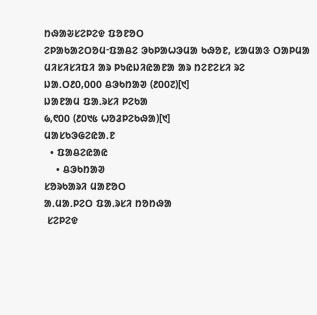ᱴᱷᱟᱶᱥᱮᱞᱮᱫ ᱯᱚᱱᱚᱛ
ᱮᱞᱟᱠᱟᱮᱛᱚᱢᱼᱯᱟᱪᱮ ᱳᱠᱞᱟᱦᱳᱢᱟ ᱠᱷᱚᱱ, ᱥᱟᱢᱟᱝ ᱛᱟᱞᱢᱟ ᱢᱤᱥᱤᱥᱤᱯᱤ ᱟᱨ ᱞᱩᱭᱡᱤᱭᱟᱱᱟ ᱟᱨ ᱴᱮᱱᱮᱥᱤ ᱨᱮ
ᱡᱟᱹᱛ᱒᱐,᱐᱐᱐ ᱪᱳᱠᱴᱟᱣ (᱒᱐᱐᱗)[᱑]
ᱡᱟᱱᱟᱢ ᱯᱟᱹᱨᱥᱤ ᱞᱮᱠᱟ
᱙,᱖᱐᱐ (᱒᱐᱑᱕ ᱦᱚᱲᱞᱮᱠᱷᱟ)[᱑]
ᱢᱟᱥᱠᱳᱜᱮᱭᱟᱹᱱ
  • ᱯᱟᱪᱮᱭᱟᱭ
    • ᱪᱳᱠᱴᱟᱣ
ᱥᱚᱨᱠᱟᱨᱤ ᱢᱟᱱᱚᱛ
ᱟᱹᱢᱟᱹᱞᱮᱛ ᱯᱟᱹᱨᱥᱤ ᱴᱚᱴᱷᱟ
 ᱥᱮᱞᱮᱫ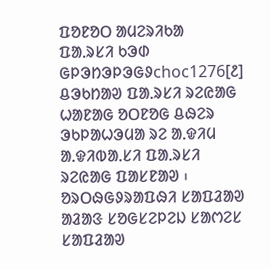ᱯᱚᱱᱚᱛ ᱟᱢᱮᱨᱤᱠᱟ
ᱯᱟᱹᱨᱥᱤ ᱠᱳᱰ
ᱜᱞᱳᱴᱳᱞᱳᱜᱽchoc1276[᱒]
ᱪᱳᱠᱴᱟᱣ ᱯᱟᱹᱨᱥᱤ ᱨᱮᱭᱟᱜ ᱦᱟᱱᱟᱜ ᱚᱛᱱᱚᱜ ᱪᱷᱮᱨ
ᱳᱠᱞᱟᱦᱳᱢᱟ ᱨᱮ ᱟᱹᱫᱤᱢ ᱟᱹᱫᱤᱵᱟᱹᱥᱤ ᱯᱟᱹᱨᱥᱤ ᱨᱮᱭᱟᱜ ᱯᱟᱥᱱᱟᱣ ᱾
ᱚᱨᱛᱷᱜᱽᱨᱟᱯᱷᱤ ᱥᱟᱯᱲᱟᱣ
ᱟᱲᱟᱝ ᱥᱚᱜᱥᱮᱞᱮᱡ ᱥᱟᱬᱮᱥ ᱥᱟᱯᱲᱟᱣ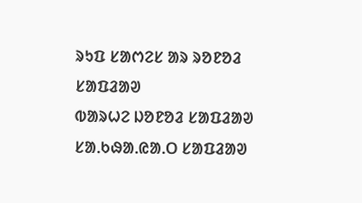ᱨᱩᱯ ᱥᱟᱬᱮᱥ ᱟᱨ ᱨᱚᱱᱚᱲ ᱥᱟᱯᱲᱟᱣ
ᱵᱟᱨᱦᱮ ᱡᱚᱱᱚᱲ ᱥᱟᱯᱲᱟᱣ
ᱥᱟᱹᱠᱷᱟᱹᱭᱟᱹᱛ ᱥᱟᱯᱲᱟᱣ